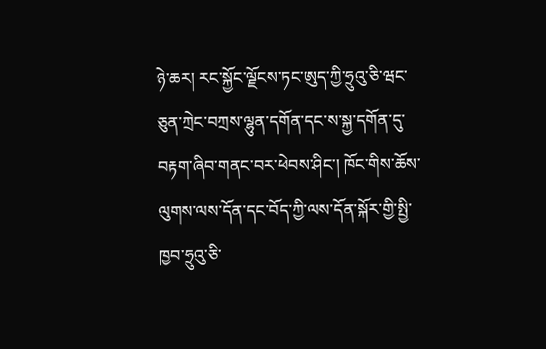ཉེ་ཆར། རང་སྐྱོང་ལྗོངས་ཏང་ཨུད་ཀྱི་ཧྲུའུ་ཅི་ཝང་ཅུན་ཀྲེང་བཀྲས་ལྷུན་དགོན་དང་ས་སྐྱ་དགོན་དུ་བརྟག་ཞིབ་གནང་བར་ཕེབས་ཤིང་། ཁོང་གིས་ཆོས་ལུགས་ལས་དོན་དང་བོད་ཀྱི་ལས་དོན་སྐོར་གྱི་སྤྱི་ཁྱབ་ཧྲུའུ་ཅི་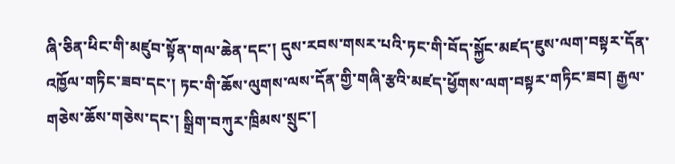ཞི་ཅིན་ཕིང་གི་མཛུབ་སྟོན་གལ་ཆེན་དང་། དུས་རབས་གསར་པའི་ཏང་གི་བོད་སྐྱོང་མཛད་ཇུས་ལག་བསྟར་དོན་འཁྱོལ་གཏིང་ཟབ་དང་། ཏང་གི་ཆོས་ལུགས་ལས་དོན་གྱི་གཞི་རྩའི་མཛད་ཕྱོགས་ལག་བསྟར་གཏིང་ཟབ། རྒྱལ་གཅེས་ཆོས་གཅེས་དང་། སྒྲིག་བཀུར་ཁྲིམས་སྲུང་།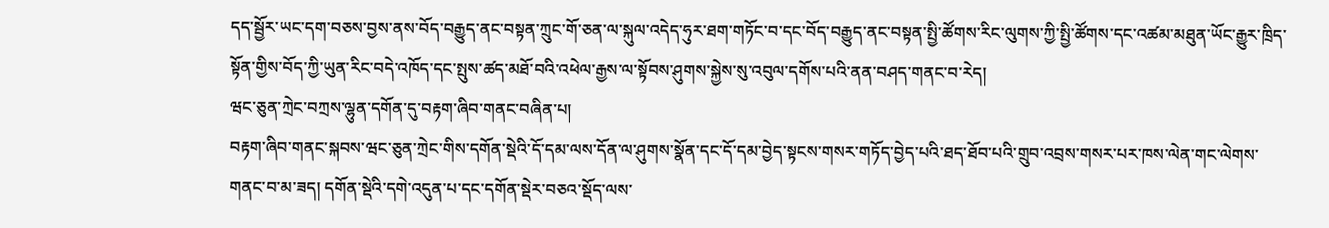དད་སྦྱོར་ཡང་དག་བཅས་བྱས་ནས་བོད་བརྒྱུད་ནང་བསྟན་ཀྲུང་གོ་ཅན་ལ་སྐུལ་འདེད་ཧུར་ཐག་གཏོང་བ་དང་བོད་བརྒྱུད་ནང་བསྟན་སྤྱི་ཚོགས་རིང་ལུགས་ཀྱི་སྤྱི་ཚོགས་དང་འཚམ་མཐུན་ཡོང་རྒྱུར་ཁྲིད་སྟོན་གྱིས་བོད་ཀྱི་ཡུན་རིང་བདེ་འཁོད་དང་སྤུས་ཚད་མཐོ་བའི་འཕེལ་རྒྱས་ལ་སྟོབས་ཤུགས་སྐྱེས་སུ་འབུལ་དགོས་པའི་ནན་བཤད་གནང་བ་རེད།
ཝང་ཅུན་ཀྲེང་བཀྲས་ལྷུན་དགོན་དུ་བརྟག་ཞིབ་གནང་བཞིན་པ།
བརྟག་ཞིབ་གནང་སྐབས་ཝང་ཅུན་ཀྲེང་གིས་དགོན་སྡེའི་དོ་དམ་ལས་དོན་ལ་ཤུགས་སྣོན་དང་དོ་དམ་བྱེད་སྟངས་གསར་གཏོད་བྱེད་པའི་ཐད་ཐོབ་པའི་གྲུབ་འབྲས་གསར་པར་ཁས་ལེན་གང་ལེགས་གནང་བ་མ་ཟད། དགོན་སྡེའི་དགེ་འདུན་པ་དང་དགོན་སྡེར་བཅའ་སྡོད་ལས་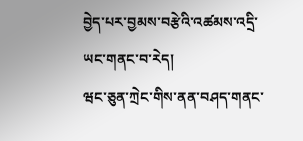བྱེད་པར་བྱམས་བརྩེའི་འཚམས་འདྲི་ཡང་གནང་བ་རེད།
ཝང་ཅུན་ཀྲེང་གིས་ནན་བཤད་གནང་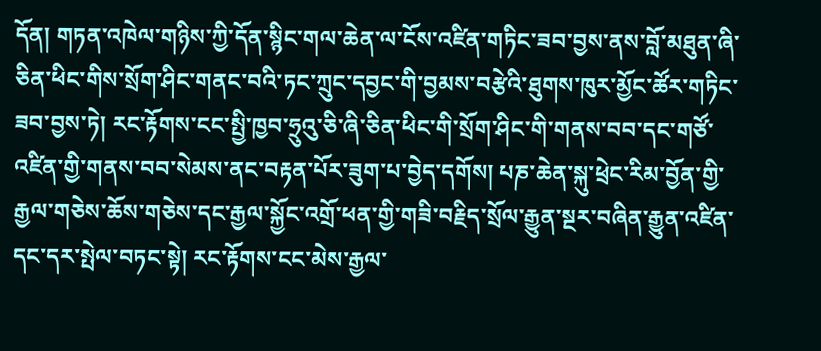དོན། གཏན་འཁེལ་གཉིས་ཀྱི་དོན་སྙིང་གལ་ཆེན་ལ་ངོས་འཛིན་གཏིང་ཟབ་བྱས་ནས་བློ་མཐུན་ཞི་ཅིན་ཕིང་གིས་སྲོག་ཤིང་གནང་བའི་ཏང་ཀྲུང་དབྱང་གི་བྱམས་བརྩེའི་ཐུགས་ཁུར་མྱོང་ཚོར་གཏིང་ཟབ་བྱས་ཏེ། རང་རྟོགས་ངང་སྤྱི་ཁྱབ་ཧྲུའུ་ཅི་ཞི་ཅིན་ཕིང་གི་སྲོག་ཤིང་གི་གནས་བབ་དང་གཙོ་འཛིན་གྱི་གནས་བབ་སེམས་ནང་བརྟན་པོར་ཟུག་པ་བྱེད་དགོས། པཎ་ཆེན་སྐུ་ཕྲེང་རིམ་བྱོན་གྱི་རྒྱལ་གཅེས་ཆོས་གཅེས་དང་རྒྱལ་སྐྱོང་འགྲོ་ཕན་གྱི་གཟི་བརྗིད་སྲོལ་རྒྱུན་སྔར་བཞིན་རྒྱུན་འཛིན་དང་དར་སྤེལ་བཏང་སྟེ། རང་རྟོགས་ངང་མེས་རྒྱལ་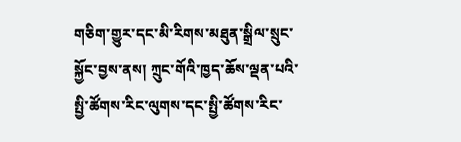གཅིག་གྱུར་དང་མི་རིགས་མཐུན་སྒྲིལ་སྲུང་སྐྱོང་བྱས་ནས། ཀྲུང་གོའི་ཁྱད་ཆོས་ལྡན་པའི་སྤྱི་ཚོགས་རིང་ལུགས་དང་སྤྱི་ཚོགས་རིང་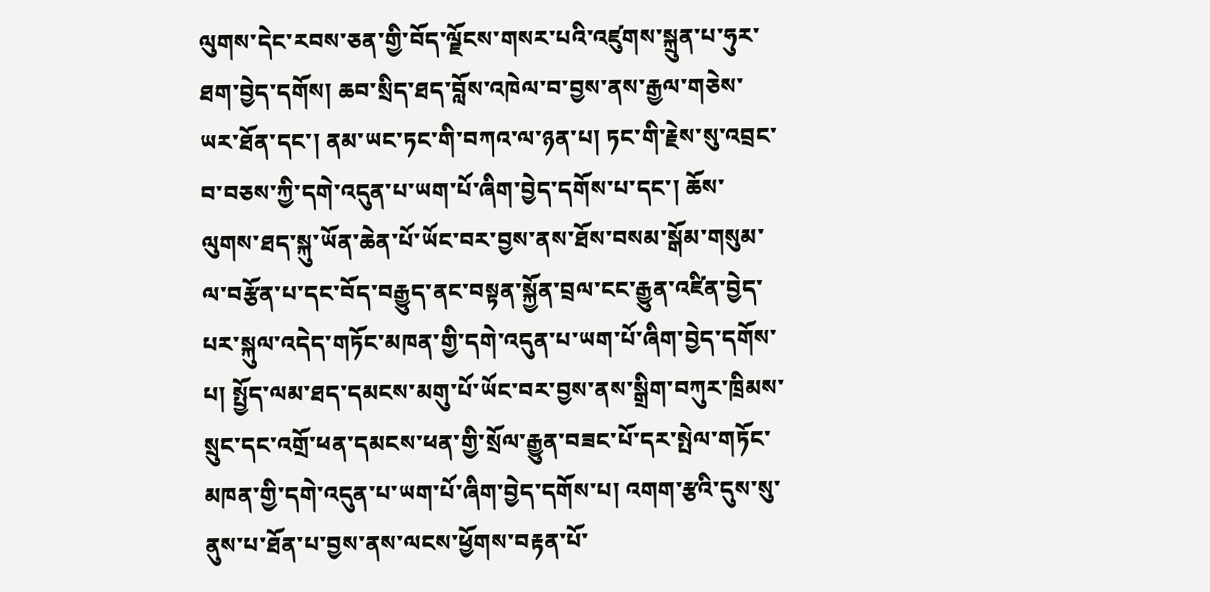ལུགས་དེང་རབས་ཅན་གྱི་བོད་ལྗོངས་གསར་པའི་འཛུགས་སྐྲུན་པ་ཧུར་ཐག་བྱེད་དགོས། ཆབ་སྲིད་ཐད་བློས་འཁེལ་བ་བྱས་ནས་རྒྱལ་གཅེས་ཡར་ཐོན་དང་། ནམ་ཡང་ཏང་གི་བཀའ་ལ་ཉན་པ། ཏང་གི་རྗེས་སུ་འབྲང་བ་བཅས་ཀྱི་དགེ་འདུན་པ་ཡག་པོ་ཞིག་བྱེད་དགོས་པ་དང་། ཆོས་ལུགས་ཐད་སྐུ་ཡོན་ཆེན་པོ་ཡོང་བར་བྱས་ནས་ཐོས་བསམ་སྒོམ་གསུམ་ལ་བརྩོན་པ་དང་བོད་བརྒྱུད་ནང་བསྟན་སྐྱོན་བྲལ་ངང་རྒྱུན་འཛིན་བྱེད་པར་སྐུལ་འདེད་གཏོང་མཁན་གྱི་དགེ་འདུན་པ་ཡག་པོ་ཞིག་བྱེད་དགོས་པ། སྤྱོད་ལམ་ཐད་དམངས་མགུ་པོ་ཡོང་བར་བྱས་ནས་སྒྲིག་བཀུར་ཁྲིམས་སྲུང་དང་འགྲོ་ཕན་དམངས་ཕན་གྱི་སྲོལ་རྒྱུན་བཟང་པོ་དར་སྤེལ་གཏོང་མཁན་གྱི་དགེ་འདུན་པ་ཡག་པོ་ཞིག་བྱེད་དགོས་པ། འགག་རྩའི་དུས་སུ་ནུས་པ་ཐོན་པ་བྱས་ནས་ལངས་ཕྱོགས་བརྟན་པོ་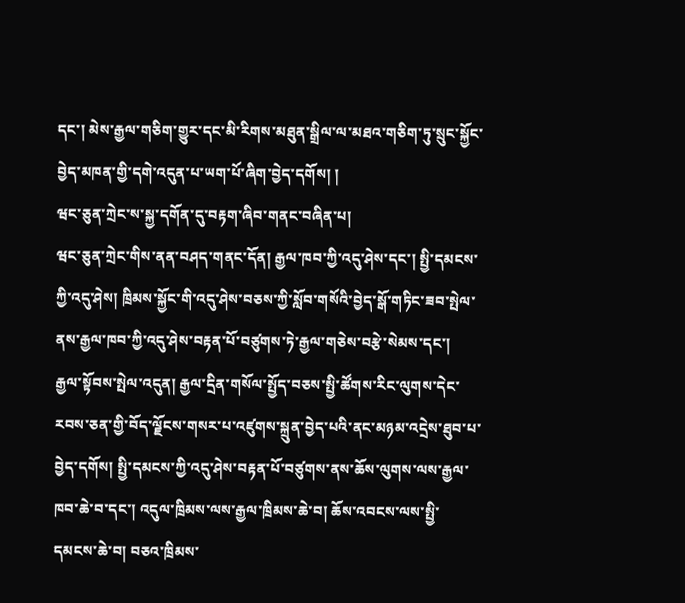དང་། མེས་རྒྱལ་གཅིག་གྱུར་དང་མི་རིགས་མཐུན་སྒྲིལ་ལ་མཐའ་གཅིག་ཏུ་སྲུང་སྐྱོང་བྱེད་མཁན་གྱི་དགེ་འདུན་པ་ཡག་པོ་ཞིག་བྱེད་དགོས། །
ཝང་ཅུན་ཀྲེང་ས་སྐྱ་དགོན་དུ་བརྟག་ཞིབ་གནང་བཞིན་པ།
ཝང་ཅུན་ཀྲེང་གིས་ནན་བཤད་གནང་དོན། རྒྱལ་ཁབ་ཀྱི་འདུ་ཤེས་དང་། སྤྱི་དམངས་ཀྱི་འདུ་ཤེས། ཁྲིམས་སྐྱོང་གི་འདུ་ཤེས་བཅས་ཀྱི་སློབ་གསོའི་བྱེད་སྒོ་གཏིང་ཟབ་སྤེལ་ནས་རྒྱལ་ཁབ་ཀྱི་འདུ་ཤེས་བརྟན་པོ་བཙུགས་ཏེ་རྒྱལ་གཅེས་བརྩེ་སེམས་དང་། རྒྱལ་སྟོབས་སྤེལ་འདུན། རྒྱལ་དྲིན་གསོལ་སྤྱོད་བཅས་སྤྱི་ཚོགས་རིང་ལུགས་དེང་རབས་ཅན་གྱི་བོད་ལྗོངས་གསར་པ་འཛུགས་སྐྲུན་བྱེད་པའི་ནང་མཉམ་འདྲེས་ཐུབ་པ་བྱེད་དགོས། སྤྱི་དམངས་ཀྱི་འདུ་ཤེས་བརྟན་པོ་བཙུགས་ནས་ཆོས་ལུགས་ལས་རྒྱལ་ཁབ་ཆེ་བ་དང་། འདུལ་ཁྲིམས་ལས་རྒྱལ་ཁྲིམས་ཆེ་བ། ཆོས་འབངས་ལས་སྤྱི་དམངས་ཆེ་བ། བཅའ་ཁྲིམས་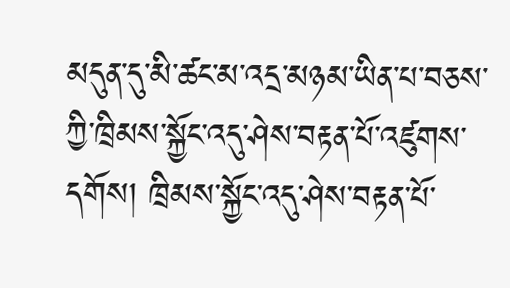མདུན་དུ་མི་ཚང་མ་འདྲ་མཉམ་ཡིན་པ་བཅས་ཀྱི་ཁྲིམས་སྐྱོང་འདུ་ཤེས་བརྟན་པོ་འཛུགས་དགོས། ཁྲིམས་སྐྱོང་འདུ་ཤེས་བརྟན་པོ་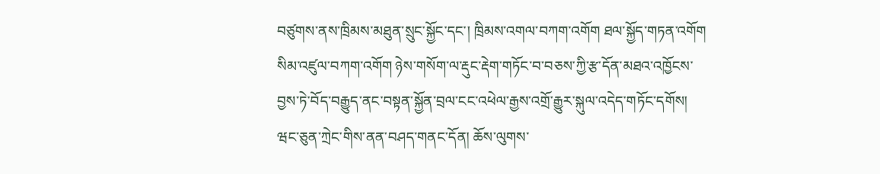བཙུགས་ནས་ཁྲིམས་མཐུན་སྲུང་སྐྱོང་དང་། ཁྲིམས་འགལ་བཀག་འགོག ཐལ་སྐྱོད་གཏན་འགོག སིམ་འཛུལ་བཀག་འགོག ཉེས་གསོག་ལ་རྡུང་རྡེག་གཏོང་བ་བཅས་ཀྱི་རྩ་དོན་མཐའ་འཁྱོངས་བྱས་ཏེ་བོད་བརྒྱུད་ནང་བསྟན་སྐྱོན་བྲལ་ངང་འཕེལ་རྒྱས་འགྲོ་རྒྱུར་སྐུལ་འདེད་གཏོང་དགོས།
ཝང་ཅུན་ཀྲེང་གིས་ནན་བཤད་གནང་དོན། ཆོས་ལུགས་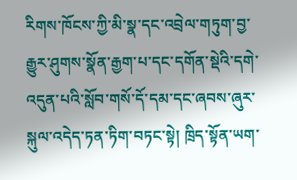རིགས་ཁོངས་ཀྱི་མི་སྣ་དང་འབྲེལ་གཏུག་བྱ་རྒྱུར་ཤུགས་སྣོན་རྒྱག་པ་དང་དགོན་སྡེའི་དགེ་འདུན་པའི་སློབ་གསོ་དོ་དམ་དང་ཞབས་ཞུར་སྐུལ་འདེད་ཏན་ཏིག་བཏང་སྟེ། ཁྲིད་སྟོན་ཡག་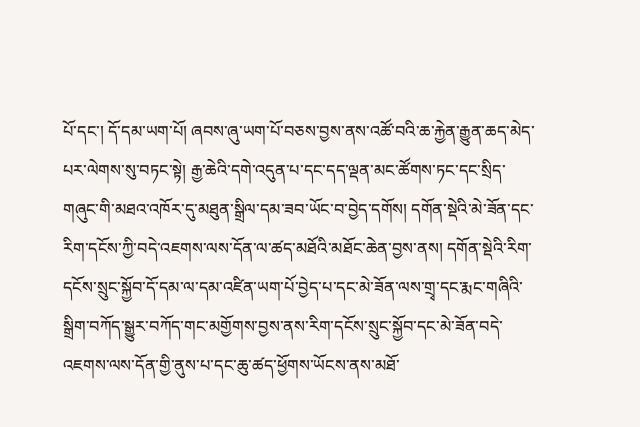པོ་དང་། དོ་དམ་ཡག་པོ། ཞབས་ཞུ་ཡག་པོ་བཅས་བྱས་ནས་འཚོ་བའི་ཆ་རྐྱེན་རྒྱུན་ཆད་མེད་པར་ལེགས་སུ་བཏང་སྟེ། རྒྱ་ཆེའི་དགེ་འདུན་པ་དང་དད་ལྡན་མང་ཚོགས་ཏང་དང་སྲིད་གཞུང་གི་མཐའ་འཁོར་དུ་མཐུན་སྒྲིལ་དམ་ཟབ་ཡོང་བ་བྱེད་དགོས། དགོན་སྡེའི་མེ་ཟོན་དང་རིག་དངོས་ཀྱི་བདེ་འཇགས་ལས་དོན་ལ་ཚད་མཐོའི་མཐོང་ཆེན་བྱས་ནས། དགོན་སྡེའི་རིག་དངོས་སྲུང་སྐྱོབ་དོ་དམ་ལ་དམ་འཛིན་ཡག་པོ་བྱེད་པ་དང་མེ་ཟོན་ལས་གྲྭ་དང་རྨང་གཞིའི་སྒྲིག་བཀོད་སྒྱུར་བཀོད་གང་མགྱོགས་བྱས་ནས་རིག་དངོས་སྲུང་སྐྱོབ་དང་མེ་ཟོན་བདེ་འཇགས་ལས་དོན་གྱི་ནུས་པ་དང་ཆུ་ཚད་ཕྱོགས་ཡོངས་ནས་མཐོ་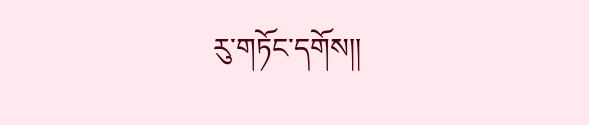རུ་གཏོང་དགོས།།